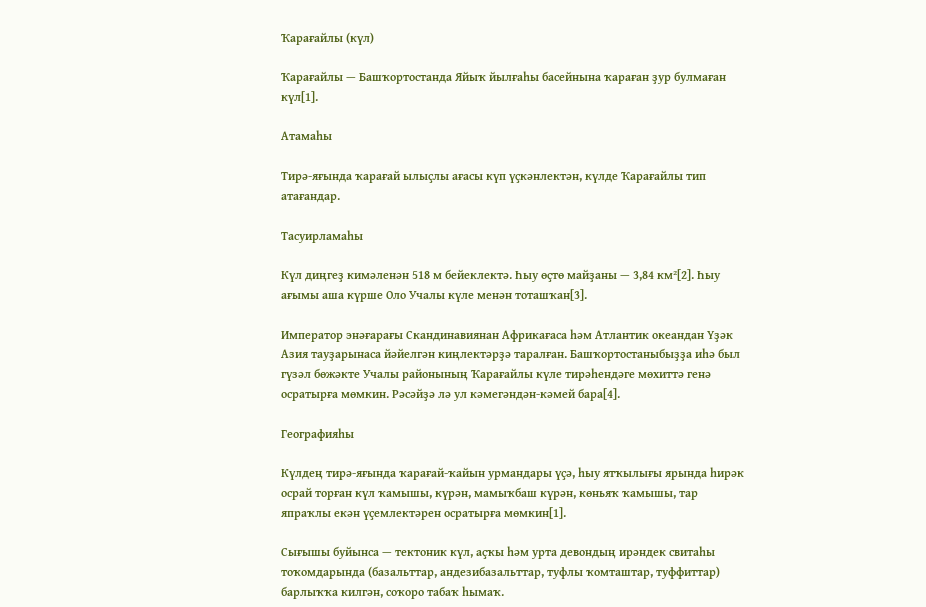Ҡарағайлы (күл)

Ҡарағайлы — Башҡортостанда Яйыҡ йылғаһы басейнына ҡараған ҙур булмаған күл[1].

Атамаһы

Тирә-яғында ҡарағай ылыҫлы ағасы күп үҫкәнлектән, күлде Ҡарағайлы тип атағандар.

Тасуирламаһы

Күл диңгеҙ кимәленән 518 м бейеклектә. Һыу өҫтө майҙаны — 3,84 км²[2]. Һыу ағымы аша күрше Оло Учалы күле менән тоташҡан[3].

Император энәғарағы Скандинавиянан Африкағаса һәм Атлантик океандан Үҙәк Азия тауҙарынаса йәйелгән киңлектәрҙә таралған. Башҡортостаныбыҙҙа иһә был гүзәл бөжәкте Учалы районының Ҡарағайлы күле тирәһендәге мөхиттә генә осратырға мөмкин. Рәсәйҙә лә ул кәмегәндән-кәмей бара[4].

Географияһы

Күлдең тирә-яғында ҡарағай-ҡайын урмандары үҫә, һыу ятҡылығы ярында һирәк осрай торған күл ҡамышы, күрән, мамыҡбаш күрән, көньяҡ ҡамышы, тар япраҡлы екән үҫемлектәрен осратырға мөмкин[1].

Сығышы буйынса — тектоник күл, аҫҡы һəм урта девондың ирəндек свитаһы тоҡомдарында (базальттар, андезибазальттар, туфлы ҡомташтар, туффиттар) барлыҡҡа килгəн, соҡоро табаҡ һымаҡ.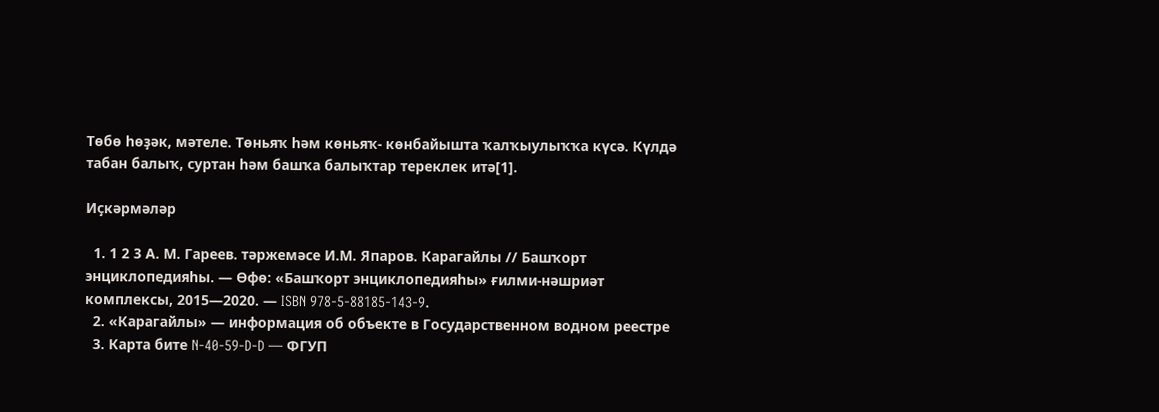Төбө һөҙəк, мəтеле. Төньяҡ һəм көньяҡ- көнбайышта ҡалҡыулыҡҡа күсə. Күлдә табан балыҡ, суртан һәм башҡа балыҡтар тереклек итә[1].

Иҫкәрмәләр

  1. 1 2 3 А. М. Гареев. тәржемәсе И.М. Япаров. Карагайлы // Башҡорт энциклопедияһы. — Өфө: «Башҡорт энциклопедияһы» ғилми-нәшриәт комплексы, 2015—2020. — ISBN 978-5-88185-143-9.
  2. «Карагайлы» — информация об объекте в Государственном водном реестре
  3. Карта бите N-40-59-D-D — ФГУП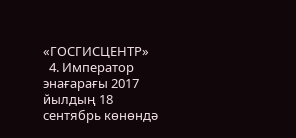«ГОСГИСЦЕНТР»
  4. Император энағарағы 2017 йылдың 18 сентябрь көнөндә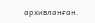архивланған.